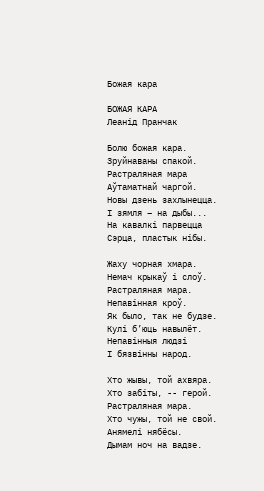Божая кара

БОЖАЯ КАРА
Леанід Пранчак

Болю божая кара.
Зруйнаваны спакой.
Растраляная мара
Аўтаматнай чаргой.
Новы дзень захлынецца.
І зямля – на дыбы...
На кавалкі парвецца
Сэрца, пластык нібы.

Жаху чорная хмара.
Немач крыкаў і слоў.
Растраляная мара.
Непавінная кроў.
Як было, так не будзе.
Кулі б’юць навылёт.
Непавінныя людзі
І бязвінны народ.

Хто жывы, той ахвяра.
Хто забіты, -- герой.
Растраляная мара.
Хто чужы, той не свой.
Анямелі нябёсы.
Дымам ноч на вадзе.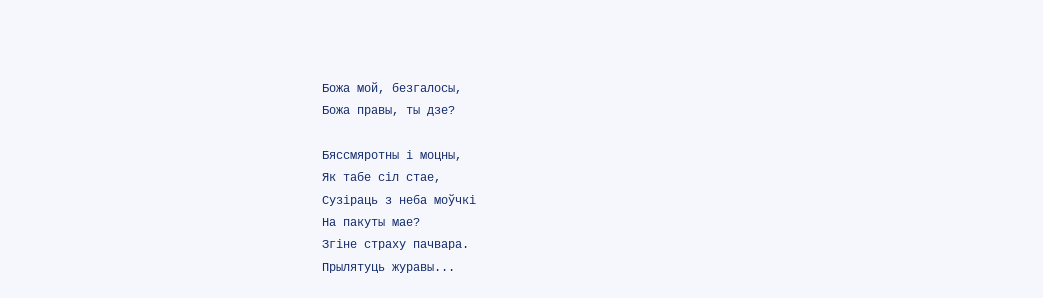Божа мой, безгалосы,
Божа правы, ты дзе?

Бяссмяротны і моцны,
Як табе сіл стае,
Сузіраць з неба моўчкі
На пакуты мае?
Згіне страху пачвара.
Прылятуць журавы...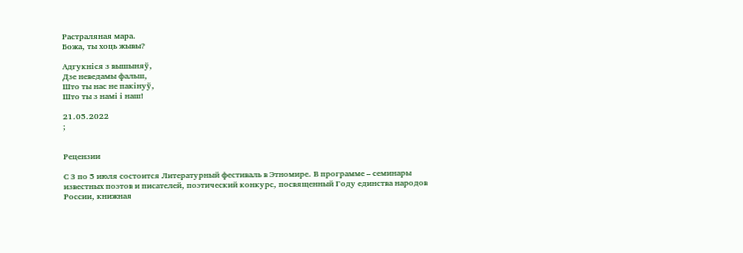Растраляная мара.
Божа, ты хоць жывы?

Адгукніся з вышыняў,
Дзе неведамы фальш,
Што ты нас не пакінуў,
Што ты з намі і наш!

21.05.2022
;


Рецензии

С 3 по 5 июля состоится Литературный фестиваль в Этномире. В программе – семинары известных поэтов и писателей, поэтический конкурс, посвященный Году единства народов России, книжная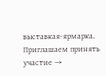выставкая-ярмарка. Приглашаем принять участие →